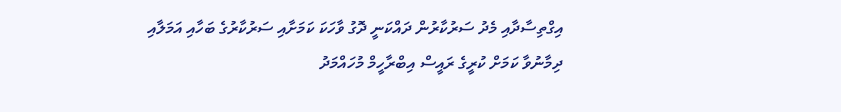އިގްތިސާދާއި މެދު ސަރުކާރުން ދައްކަނީ ދޮގު ވާހަކަ ކަމަށާއި ސަރުކާރުގެ ބަހާއި އަމަލާއި ދިމާނުވާ ކަމަށް ކުރީގެ ރައީސް އިބްރާހީމް މުހައްމަދު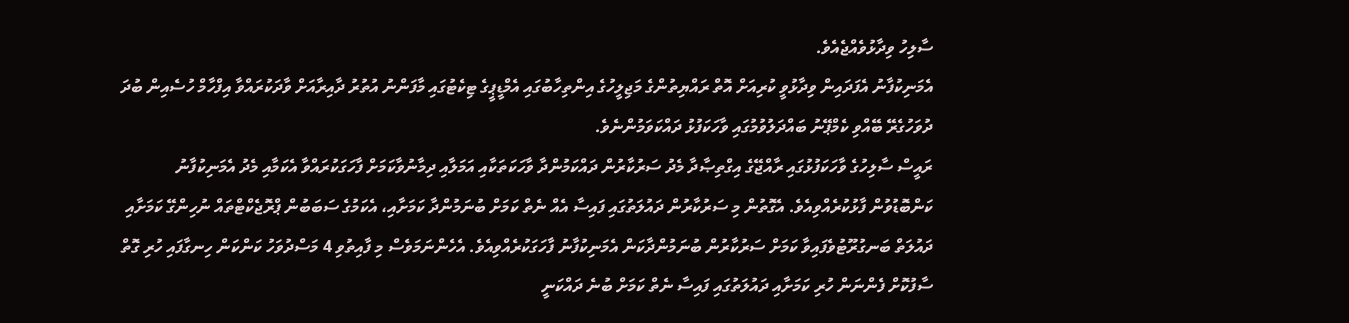ސާލިހު ވިދާޅުވެއްޖެއެވެ.
އެމަނިކުފާނު އެފަދައިން ވިދާޅުވީ ކުރިއަށް އޮތް ރައްޔިތުންގެ މަޖިލީހުގެ އިންތިހާބުގައި އެމްޑީޕީގެ ޓިކެޓުގައި މާފަންނު އުތުރު ދާއިރާއަށް ވާދަކުރައްވާ އިފްހާމް ހުސެއިން ބުދަ ދުވަހުގެރޭ ބޭއްވި ކެމްޕޭނު ބައްދަލުވުމުގައި ވާހަކަފުޅު ދައްކަވަމުންނެވެ.
ރައީސް ސާލިހުގެ ވާހަކަފުޅުގައި ރާއްޖޭގެ އިގްތިޞާދާ މެދު ސަރުކާރުން ދައްކަމުންދާ ވާހަކަތަކާއި އަމަލާއި ދިމާނުވާކަމަށް ފާހަގަކުރައްވާ އެކަމާއި މެދު އެމަނިކުފާނު ކަންބޮޑުވުން ފާޅުކުރެއްވިއެވެ. އެގޮތުން މި ސަރުކާރުން ދައުލަތުގައި ފައިސާ އެއް ނެތް ކަމަށް ބުނަމުންދާ ކަމަށާއި، އެކަމުގެ ސަބަބުން ޕްރޮޖެކްޓްތައް ނުހިންގޭ ކަމަށާއި ދައުލަތް ބަނގުރޫޓުވެފައިވާ ކަމަށް ސަރުކާރުން ބުނަމުންދާކަން އެމަނިކުފާނު ފާހަގަކުރެއްވިއެވެ. އެހެންނަމަވެސް މި ފާއިތުވި 4 މަސްދުވަހު ކަންކަން ހިނގާފައި ހުރި ގޮތް ސާފުކޮށް ފެންނަން ހުރި ކަމަށާއި ދައުލަތުގައި ފައިސާ ނެތް ކަމަށް ބުނެ ދައްކަނީ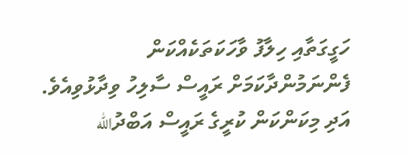ހަގީގަތާއި ހިލާފު ވާހަކަތަކެއްކަން ފެންނަމުންދާކަމަށް ރައީސް ސާލިހު ވިދާޅުވިއެވެ. އަދި މިކަންކަން ކުރީގެ ރައީސް އަބްދުالله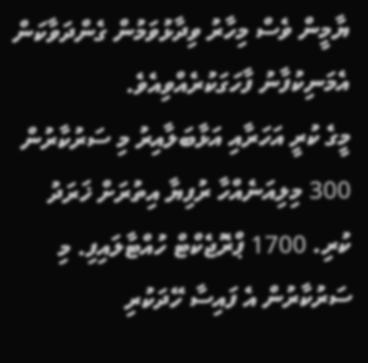ޔާމީން ވެސް މިހާރު ވިދާޅުވަމުން ގެންދަވާކަން އެމަނިކުފާނު ފާހަގަކުރެއްވިއެވެ.
މީގެ ކުރީ އަހަރާއި އަޅާބަލާއިރު މި ސަރުކާރުން 300 މިލިއަނެއްހާ ރުފިޔާ އިތުރަށް ޚަރަދު ކުރި. 1700 ޕްރޮޖެކްޓް ހުއްޓާލައިފި. މި ސަރުކާރުން އެ ފައިސާ ހޭދަކުރި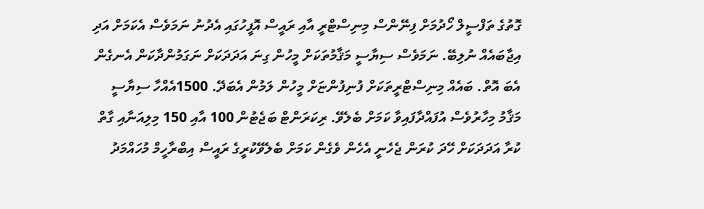ގޮތުގެ ތަފްސީލް ހޯދުމަށް ފިނޭންސް މިނިސްޓްރީ އާއި ރައީސް އޮފީހުގައި އެދުނު ނަމަވެސް އެކަމަށް އަދި އިޖާބައެއް ނުލިބޭ. ނަމަވެސް ސިޔާސީ މަޤާމުތަކަށް މީހުން ގިނަ އަދަދަކަށް ނަގަމުންދާކަން އެނގެން އެބަ އޮތް. ބައެއް މިނިސްޓްރީތަކަށް ފުނިފުންޏަށް މީހުން ލަމުން އެބަދޭ. 1500އެއްހާ ސިޔާސީ މަޤާމު މިހާރުވެސް އުފައްދާފައިވާ ކަމަށް ބެލެވޭ. ރިކަރަންޓް ބަޖެޓުން 100 އާއި 150 މިލިއަނާއި ގާތް ކުރާ އަދަދަކަށް ހޭދަ ކުރަން ޖެހެނީ އެހެން ވެގެން ކަމަށް ބެލެވޭކުރީގެ ރައީސް އިބްރާހީމް މުހައްމަދު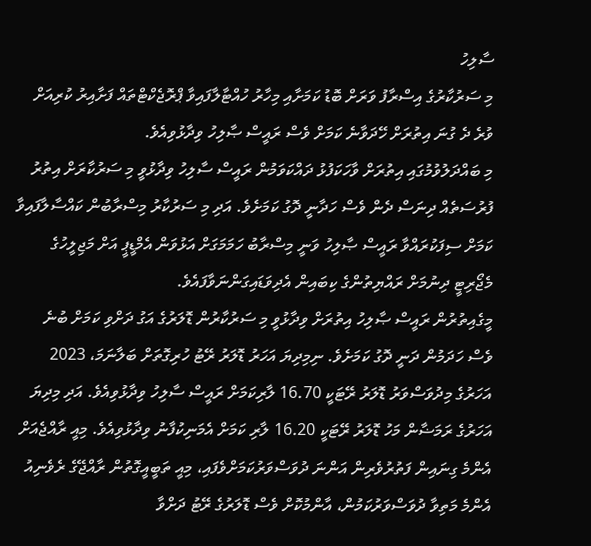ސާލިހު
މި ސަރުކާރުގެ އިސްރާފު ވަރަށް ބޮޑު ކަމަށާއި މިހާރު ހުއްޓާލާފައިވާ ޕްރޮޖެކްޓްތައް ފަށާއިރު ކުރިއަށް ވުރެ ދެ ގުނަ އިތުރަށް ހޭދަވާނެ ކަމަށް ވެސް ރައީސް ޞާލިހު ވިދާޅުވިއެވެ.
މި ބައްދަލުވުމުގައި އިތުރަށް ވާހަކަފުޅު ދައްކަވަމުން ރައީސް ސާލިހު ވިދާޅުވީ މި ސަރުކާރަށް އިތުރު ފުރުސަތެއް ދިނަސް ދެން ވެސް ހަދާނީ ދޮގު ކަމަށެވެ. އަދި މި ސަރުކާރު މިސްރާބުން ކައްސާލާފައިވާ ކަމަށް ސިފަކުރައްވާ ރައީސް ޞާލިހު ވަނީ މިސްރާބު ހަމަމަގަށް އަޅުވަން އެމްޑީޕީ އަށް މަޖިލީހުގެ މެޖޯރިޓީ ދިނުމަށް ރައްޔިތުންގެ ކިބައިން އެދިވަޑައިގަންނަވާފައެވެ.
މީގެއިތުރުން ރައީސް ޞާލިހު އިތުރަށް ވިދާޅުވީ މި ސަރުކާރުން ޑޮލަރުގެ އަގު ދަށްވި ކަމަށް ބުނެ ވެސް ހަދަމުން ދަނީ ދޮގު ކަމަށެވެ. ނިމިދިޔަ އަހަރު ޑޮލަރު ރޭޓު ހުރިގޮތަށް ބަލާނަމަ، 2023 އަހަރުގެ މިދުވަސްވަރު ޑޮލަރު ރޭޓަކީ 16.70 ލާރިކަމަށް ރައީސް ސާލިހު ވިދާޅުވިއެވެ. އަދި މިދިޔަ އަހަރުގެ ރަމަޟާން މަހު ޑޮލަރު ރޭޓަކީ 16.20 ލާރި ކަމަށް އެމަނިކުފާނު ވިދާޅުވިއެވެ. މިއީ ރާއްޖެއަށް އެންމެ ގިނައިން ފަތުރުވެރިން އަންނަ ދުވަސްވަރުކަމަށްވެފައި، މިއީ ތަބީއީގޮތުން ރާއްޖޭގެ ރެވެނިއު އެންމެ މަތިވާ ދުވަސްވަރުކަމުން، އާންމުކޮށް ވެސް ޑޮލަރުގެ ރޭޓު ދަށްވާ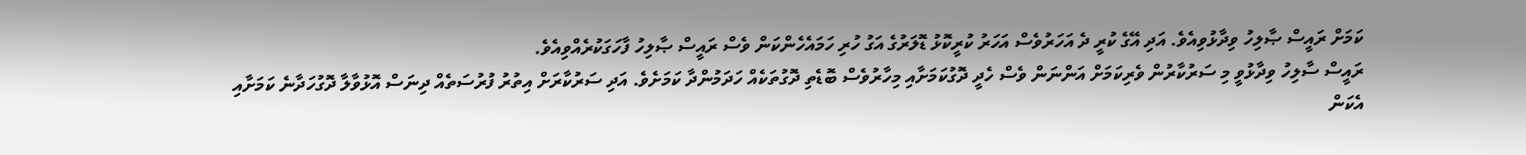ކަމަށް ރައީސް ޞާލިހު ވިދާޅުވިއެވެ. އަދި އޭގެ ކުރީ ދެ އަހަރުވެސް އަހަރު ކުރީކޮޅު ޑޮލަރުގެ އަގު ހުރި ހަމައެހެންކަން ވެސް ރައީސް ޞާލިހު ފާހަގަކުރެއްވިއެވެ.
ރައީސް ސާލިހު ވިދާޅުވީ މި ސަރުކާރުން ވެރިކަމަށް އަންނަން ވެސް ހެދީ ދޮގުކަމަށާއި މިހާރުވެސް ބޮޑެތި ދޮގުތަކެއް ހަދަމުންދާ ކަމަށެވެ. އަދި ސަރުކާރަށް އިތުރު ފުރުސަތެއް ދިނަސް އޮޅުވާލާ ދޮގުހަދާނެ ކަމަށާއި އެކަން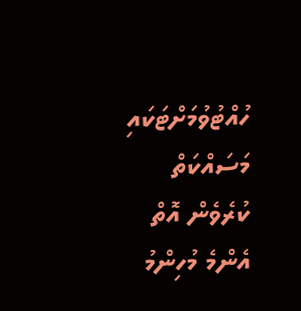ހުއްޓުވުމަށްޓަކައި މަސައްކަތް ކުރެވެން އޮތް އެންމެ މުހިންމު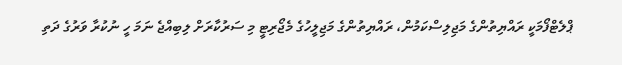ޕްލެޓްފޯމަކީ ރައްޔިތުންގެ މަޖިލިސްކަމުން، ރައްޔިތުންގެ މަޖިލީހުގެ މެޖޯރިޓީ މި ސަރުކާރަށް ލިބިއްޖެ ނަމަ ހީ ނުކުރާ ވަރުގެ ދަތި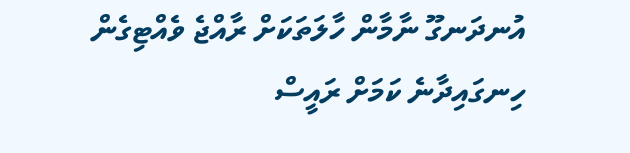އުނދަނގޫ ނާމާން ހާލަތަކަށް ރާއްޖެ ވެއްޓިގެން ހިނގައިދާނެ ކަމަށް ރައީސް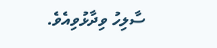ސާލިހު ވިދާޅުވިއެވެ.